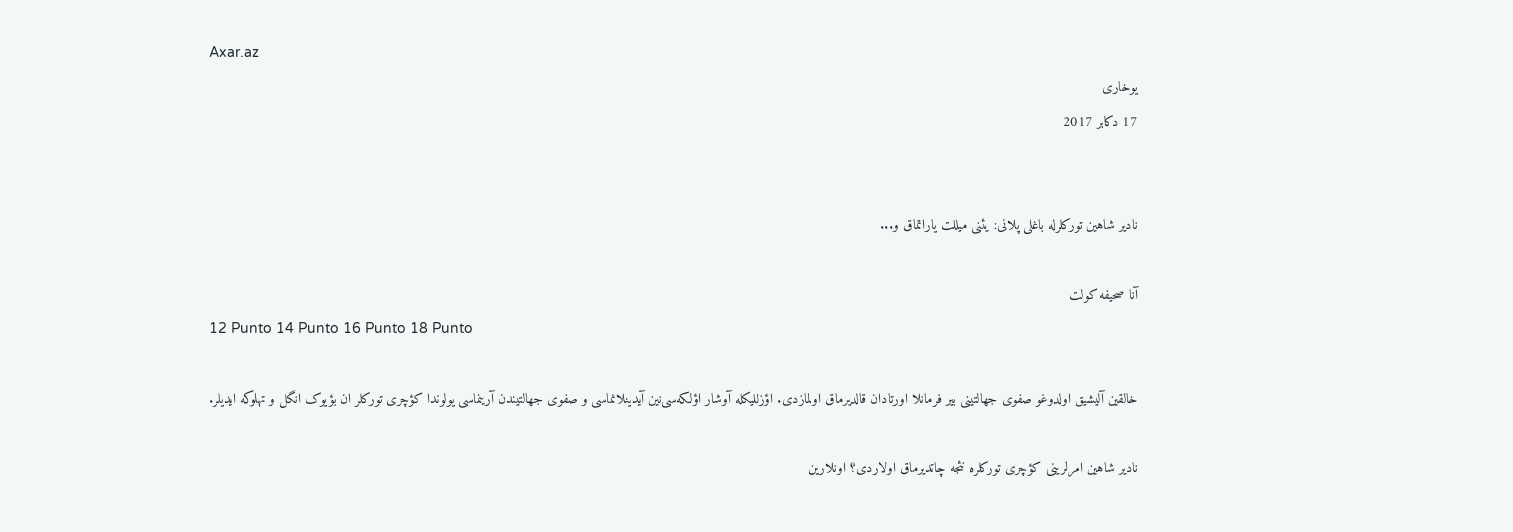Axar.az
یوخاری
17 دکابر 2017


نادیر شاهین تورکلرله باغلی پلانی: یئنی میللت یاراتماق و...

آنا صحیفه کولت
12 Punto 14 Punto 16 Punto 18 Punto

خالقین آلیشیق اولدوغو صفوی جهالتینی بیر فرمانلا اورتادان قالدیرماق اولمازدی. اؤزللیکله آوشار اؤلکه‌سی‌نین آیدینلانماسی و صفوی جهالتیندن آرینماسی یولوندا کؤچری تورکلر ان بؤیوک انگل و تهلوکه ایدیلر.

نادیر شاهین امرلرینی کؤچری تورکلره نئجه چاتدیرماق اولاردی؟ اونلارین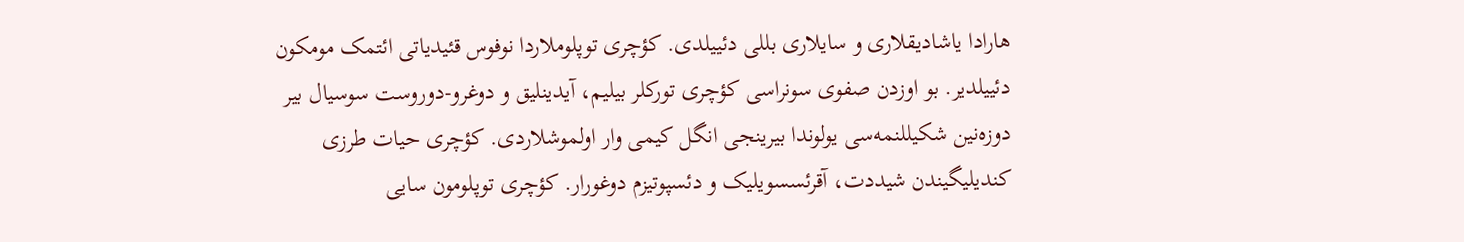هارادا یاشادیقلاری و سایلاری بللی دئییلدی. کؤچری توپلوملاردا نوفوس قئیدیاتی ائتمک مومکون دئییلدیر. بو اوزدن صفوی سونراسی کؤچری تورکلر بیلیم، آیدینلیق و دوغرو-دوروست سوسیال بیر دوزه‌نین شکیللنمه‌سی یولوندا بیرینجی انگل کیمی وار اولموشلاردی. کؤچری حیات طرزی کندیلیگیندن شیددت، آقرئسسویلیک و دئسپوتیزم دوغورار. کؤچری توپلومون سایی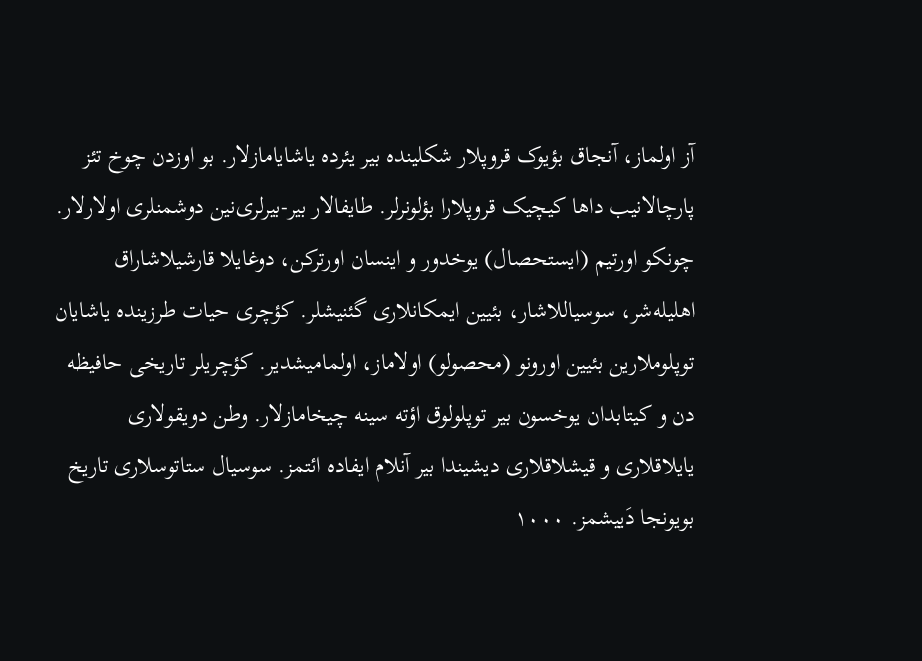آز اولماز، آنجاق بؤیوک قروپلار شکلینده بیر یئرده یاشایامازلار. بو اوزدن چوخ تئز پارچالانیب داها کیچیک قروپلارا بؤلونرلر. طایفالار بیر-بیرلری‌نین دوشمنلری اولارلار. چونکو اورتیم (ایستحصال) یوخدور و اینسان اورترکن، دوغایلا قارشیلاشاراق اهلیله‌شر، سوسیاللاشار، بئیین ایمکانلاری گئنیشلر. کؤچری حیات طرزینده یاشایان توپلوملارین بئیین اورونو (محصولو) اولاماز، اولمامیشدیر. کؤچریلر تاریخی حافیظه دن و کیتابدان یوخسون بیر توپلولوق اؤته سینه چیخامازلار. وطن دویقولاری یایلاقلاری و قیشلاقلاری دیشیندا بیر آنلام ایفاده ائتمز. سوسیال ستاتوسلاری تاریخ بویونجا دَییشمز. ۱۰۰۰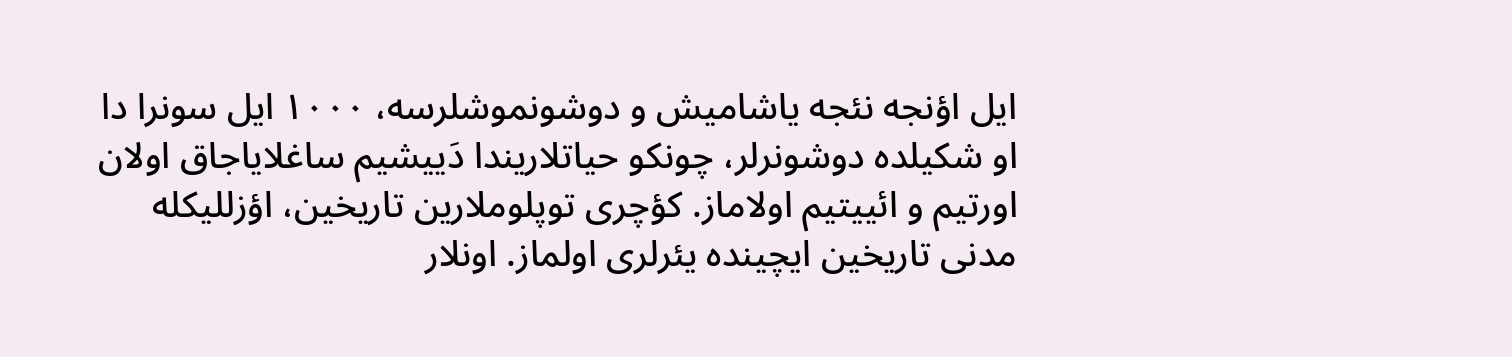ایل اؤنجه نئجه یاشامیش و دوشونموشلرسه، ۱۰۰۰ ایل سونرا دا او شکیلده دوشونرلر، چونکو حیاتلاریندا دَییشیم ساغلایاجاق اولان اورتیم و ائییتیم اولاماز. کؤچری توپلوملارین تاریخین، اؤزللیکله مدنی تاریخین ایچینده یئرلری اولماز. اونلار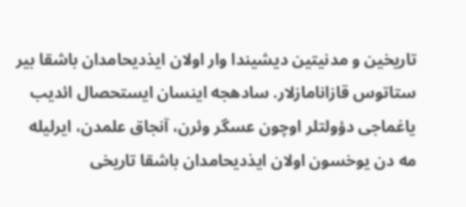تاریخین و مدنیتین دیشیندا وار اولان ایذدیحامدان باشقا بیر ستاتوس قازانامازلار. سادهجه اینسان ایستحصال ائدیب یاغماجی دؤولتلر اوچون عسگر وئرن، آنجاق علمدن، ایرلیله مه دن یوخسون اولان ایذدیحامدان باشقا تاریخی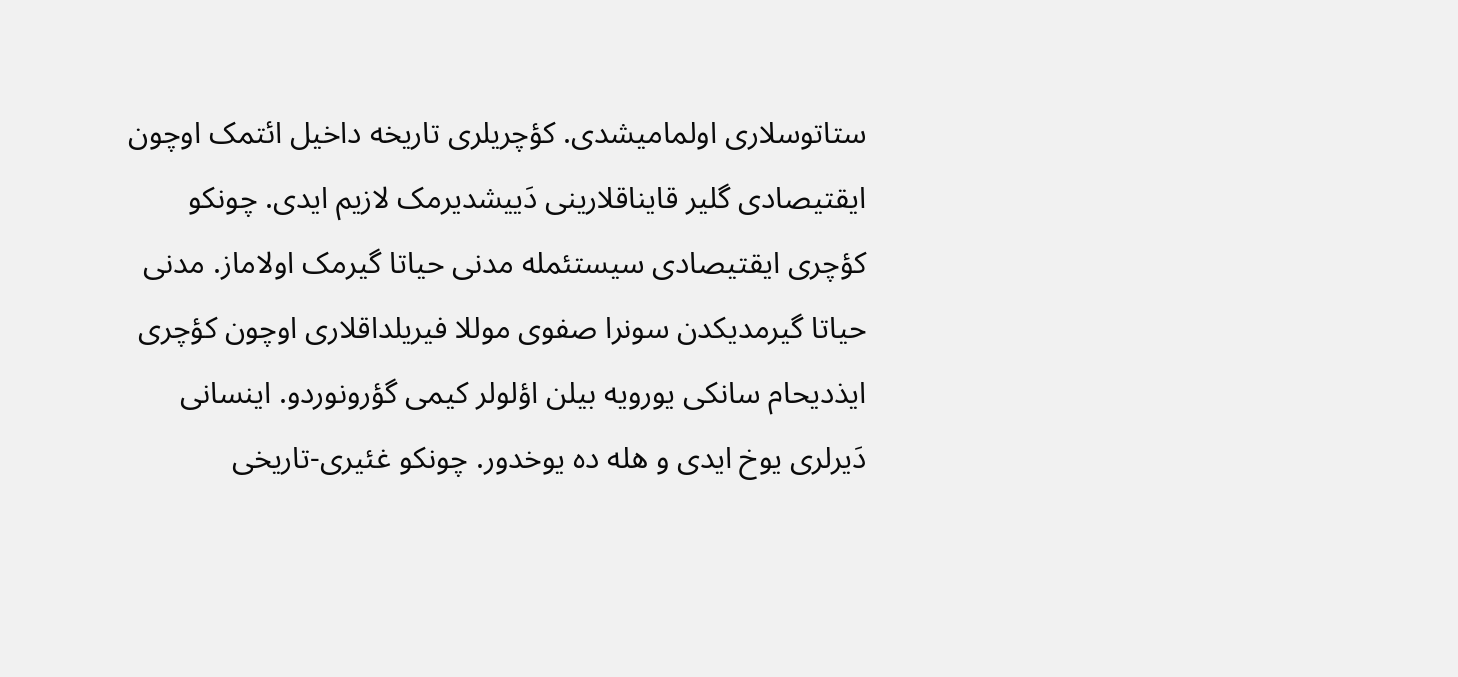ستاتوسلاری اولمامیشدی. کؤچریلری تاریخه داخیل ائتمک اوچون ایقتیصادی گلیر قایناقلارینی دَییشدیرمک لازیم ایدی. چونکو کؤچری ایقتیصادی سیستئمله مدنی حیاتا گیرمک اولاماز. مدنی حیاتا گیرمدیکدن سونرا صفوی موللا فیریلداقلاری اوچون کؤچری ایذدیحام سانکی یورویه بیلن اؤلولر کیمی گؤرونوردو. اینسانی دَیرلری یوخ ایدی و هله ده یوخدور. چونکو غئیری-تاریخی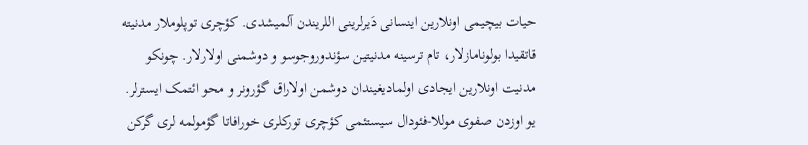حیات بیچیمی اونلارین اینسانی دَیرلرینی اللریندن آلمیشدی. کؤچری توپلوملار مدنیته قاتقیدا بولونامازلار، تام ترسینه مدنیتین سؤندوروجوسو و دوشمنی اولارلار. چونکو مدنیت اونلارین ایجادی اولمادیغیندان دوشمن اولاراق گؤرونر و محو ائتمک ایسترلر. یو اوزدن صفوی موللا-فئودال سیستئمی کؤچری تورکلری خورافاتا گؤمولمه لری گرکن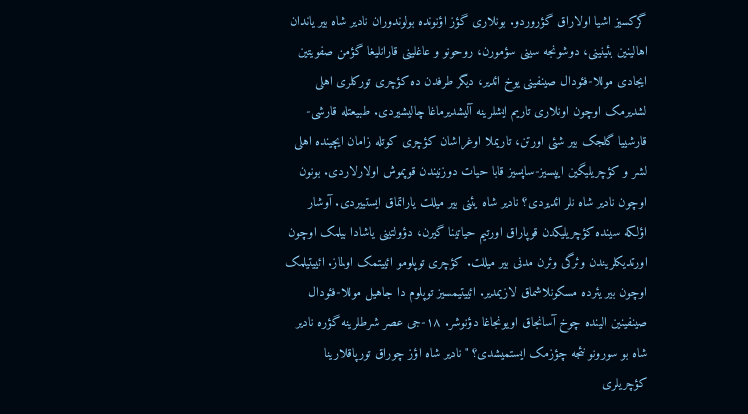گرکسیز اشیا اولاراق گؤروردو. بونلاری گؤز اؤنونده بولوندوران نادیر شاه بیر یاندان اهالینین بئینینی، دوشونجه سینی سؤمورن، روحونو و عاغلینی قارانلیغا گؤمن صفویتین ایجادی موللا-فئودال صینفینی یوخ ائدیر، دیگر طرفدن ده کؤچری تورکلری اهلی لشدیرمک اوچون اونلاری تاریم ایشلرینه آلیشدیرماغا چالیشیردی. طبیعتله قارشی-قارشییا گلجک بیر شئی اورتن، تاریملا اوغراشان کؤچری کوتله زامان ایچینده اهلی لشر و کؤچریلیگین ایپسیز-ساپسیز قابا حیات دوزنیندن قوپموش اولارلاردی. بونون اوچون نادیر شاه نلر ائدیردی؟ نادیر شاه یئنی بیر میللت یاراتماق ایستییردی. آوشار اؤلکه سینده کؤچریلیکدن قوپاراق اورتیم حیاتینا گیرن، دؤولتینی یاشادا بیلمک اوچون اورتدیکلریندن وئرگی وئرن مدنی بیر میللت. کؤچری توپلومو ائییتمک اولماز. ائییتیلمک اوچون بیر یئرده مسکونلاشماق لازیمدیر. ائییتیمسیز توپلوم دا جاهیل موللا-فئودال صینفینین الینده چوخ آسانجاق اویونجاغا دؤنوشر. ۱۸-جی عصر شرطلرینه گؤره نادیر شاه بو سورونو نئجه چؤزمک ایستمیشدی؟ "نادیر شاه اؤز چوراق تورپاقلارینا کؤچریلری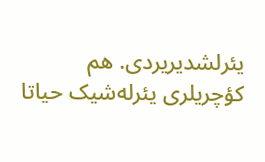یئرلشدیریردی. هم کؤچریلری یئرله‌شیک حیاتا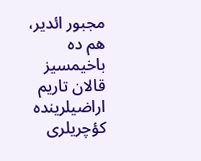مجبور ائدیر، هم ده باخیمسیز قالان تاریم اراضیلرینده کؤچریلری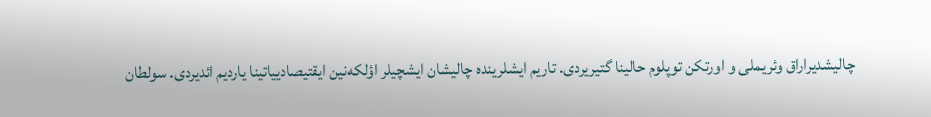چالیشدیراراق وئریملی و اورتکن توپلوم حالینا گتیریردی. تاریم ایشلرینده چالیشان ایشچیلر اؤلکه‌نین ایقتیصادییاتینا یاردیم ائدیردی. سولطان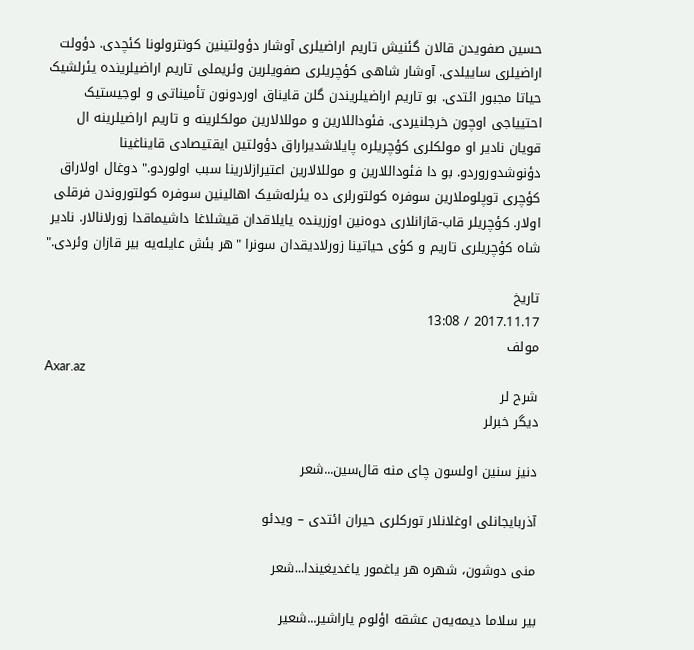حسین صفویدن قالان گئنیش تاریم اراضیلری آوشار دؤولتینین کونترولونا کئچدی. دؤولت اراضیلری ساییلدی. آوشار شاهی کؤچریلری صفویلرین وئریملی تاریم اراضیلرینده یئرلشیک حیاتا مجبور ائتدی. بو تاریم اراضیلریندن گلن قایناق اوردونون تأمیناتی و لوجیستیک احتییاجی اوچون خرجلنیردی. فئوداللارین و موللالارین مولکلرینه و تاریم اراضیلرینه ال قویان نادیر او مولکلری کؤچریلره پایلاشدیراراق دؤولتین ایقتیصادی قایناغینا دؤنوشدوروردو. بو دا فئوداللارین و موللالارین اعتیرازلارینا سبب اولوردو." دوغال اولاراق کؤچری توپلوملارین سوفره کولتورلری ده یئرله‌شیک اهالینین سوفره کولتوروندن فرقلی اولار. کؤچریلر قاب-قازانلاری دوه‌نین اوزرینده یایلاقدان قیشلاغا داشیماقدا زورلانالار. نادیر شاه کؤچریلری تاریم و کؤی حیاتینا زورلادیقدان سونرا "هر بئش عایله‌یه بیر قازان وئردی."

تاریخ
2017.11.17 / 13:08
مولف
Axar.az
شرح لر
دیگر خبرلر

دنیز سنین اولسون چای منه قال‌سین...شعر

آذربایجانلی اوغلانلار تورکلری حیران ائتدی – ویدئو

منی دوشون، شهره هر یاغمور یاغدیغیندا...شعر

بیر سلاما دیمه‌یه‌ن عشقه اؤلوم یاراشیر...شعیر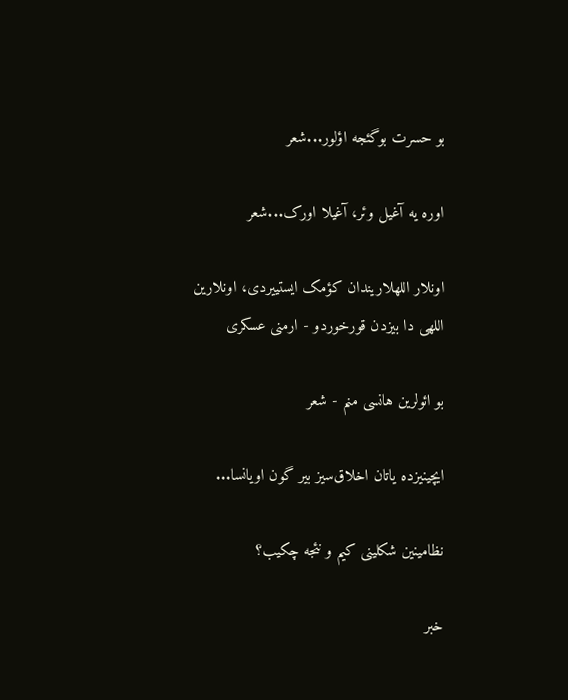بو حسرت بوگئجه اؤلور...شعر

اوره یه آغیل وئر، آغیلا اورک...شعر

اونلار اللهلاریندان کؤمک ایستییردی، اونلارین اللهی دا بیزدن قورخوردو - ارمنی عسکری

بو ائولرین هانسی منم - شعر

ایچینیزده یاتان اخلاق‌سیز بیر گون اویانسا...

نظامینین شکلینی کیم و نئجه چکیب؟

خبر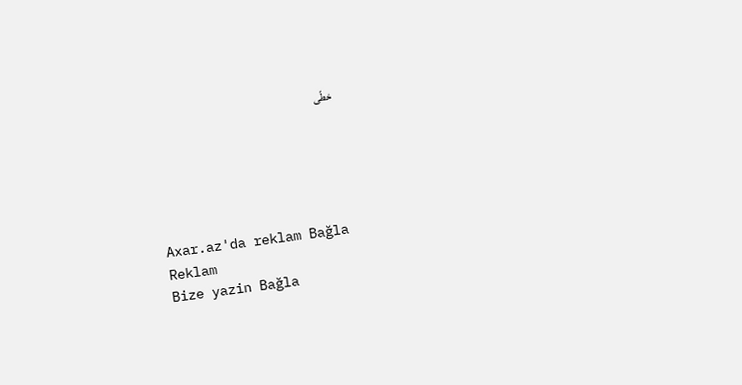خطّی





Axar.az'da reklam Bağla
Reklam
Bize yazin Bağla